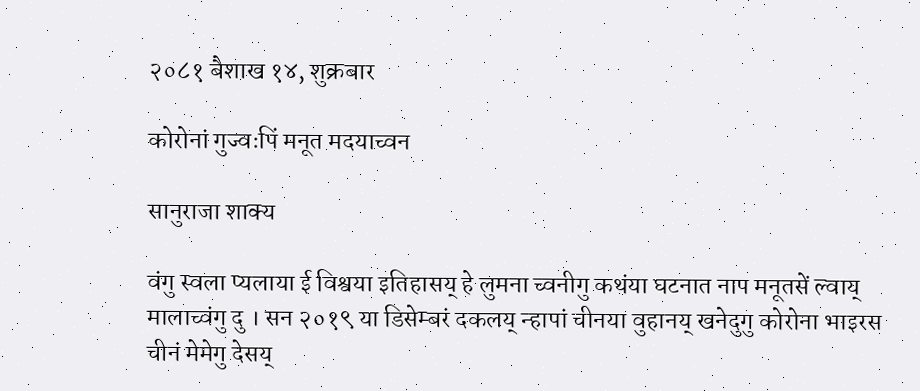२०८१ बैशाख १४, शुक्रबार

कोरोनां गुज्वःपिं मनूत मदयाच्वन

सानुराजा शाक्य

वंगु स्वला प्यलाया ई विश्वया इतिहासय् हे लुमना च्वनीगु कथंया घटनात नाप मनूतसें ल्वाय् मालाच्वंगु दु । सन २०१९ या डिसेम्बरं दकलय् न्हापां चीनया वुहानय् खनेदुगु कोरोना भाइरस चीनं मेमेगु देसय्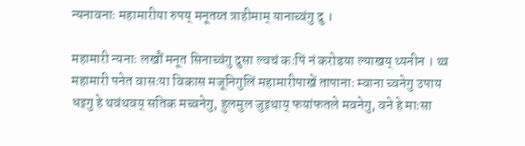न्यनावनाः महामारीया रुपय् मनूतय्त त्राहीमाम् यानाच्वंगु दु ।

महामारी न्यनाः लखौं मनूत सिनाच्वंगु दुसा ल्वचं कःपिं नं करोडया ल्याखय् थ्यनीन । थ्व महामारी पनेत वासःया विकास मजूनिगुलिं महामारीपाखें तापानाः म्वाना च्वनेगु उपाय धइगु हे थवंथवय् सतिक मच्वनेगु, हुलमुल जुइथाय् फयांफतले मवनेगु, वने हे माःसा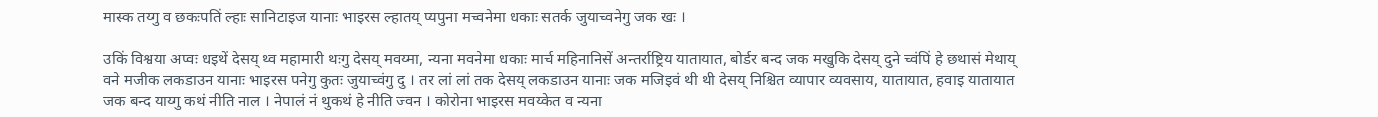मास्क तय्गु व छकःपतिं ल्हाः सानिटाइज यानाः भाइरस ल्हातय् प्यपुना मच्वनेमा धकाः सतर्क जुयाच्वनेगु जक खः ।

उकिं विश्वया अप्वः धइथें देसय् थ्व महामारी थःगु देसय् मवय्मा, न्यना मवनेमा धकाः मार्च महिनानिसें अन्तर्राष्ट्रिय यातायात, बोर्डर बन्द जक मखुकि देसय् दुने च्वंपिं हे छथासं मेथाय् वने मजीक लकडाउन यानाः भाइरस पनेगु कुतः जुयाच्वंगु दु । तर लां लां तक देसय् लकडाउन यानाः जक मजिइवं थी थी देसय् निश्चित व्यापार व्यवसाय, यातायात, हवाइ यातायात जक बन्द याय्गु कथं नीति नाल । नेपालं नं थुकथं हे नीति ज्वन । कोरोना भाइरस मवय्केत व न्यना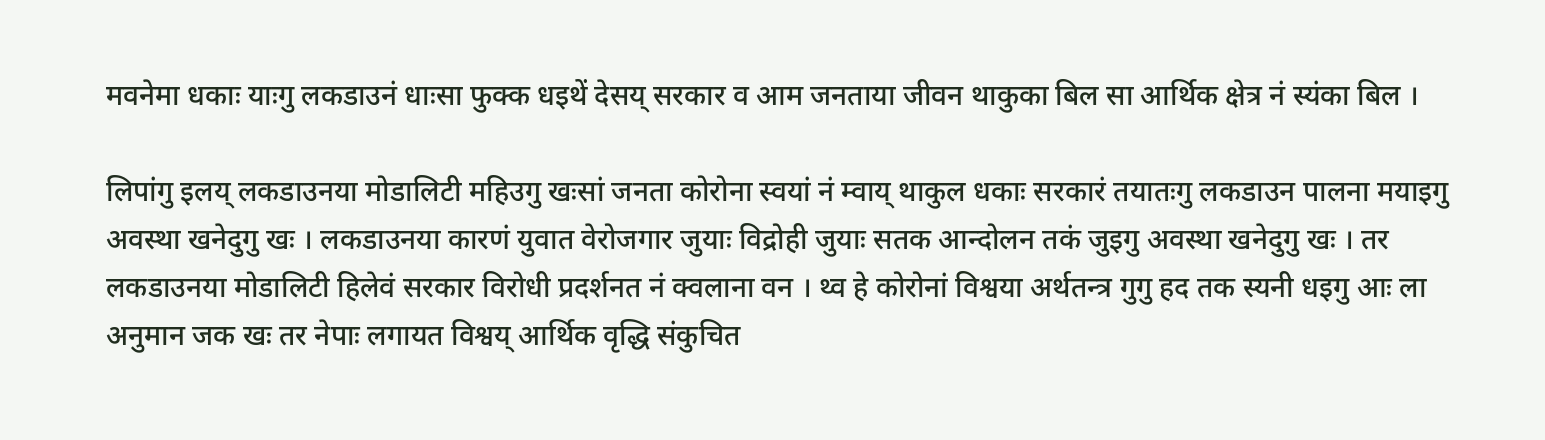मवनेमा धकाः याःगु लकडाउनं धाःसा फुक्क धइथें देसय् सरकार व आम जनताया जीवन थाकुका बिल सा आर्थिक क्षेत्र नं स्यंका बिल ।

लिपांगु इलय् लकडाउनया मोडालिटी महिउगु खःसां जनता कोरोना स्वयां नं म्वाय् थाकुल धकाः सरकारं तयातःगु लकडाउन पालना मयाइगु अवस्था खनेदुगु खः । लकडाउनया कारणं युवात वेरोजगार जुयाः विद्रोही जुयाः सतक आन्दोलन तकं जुइगु अवस्था खनेदुगु खः । तर लकडाउनया मोडालिटी हिलेवं सरकार विरोधी प्रदर्शनत नं क्वलाना वन । थ्व हे कोरोनां विश्वया अर्थतन्त्र गुगु हद तक स्यनी धइगु आः ला अनुमान जक खः तर नेपाः लगायत विश्वय् आर्थिक वृद्धि संकुचित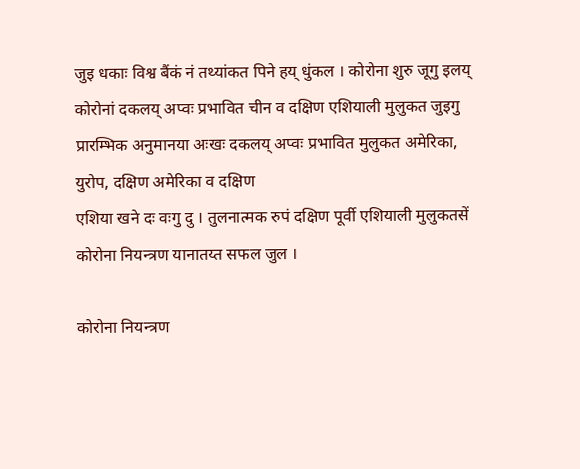जुइ धकाः विश्व बैंकं नं तथ्यांकत पिने हय् धुंकल । कोरोना शुरु जूगु इलय् कोरोनां दकलय् अप्वः प्रभावित चीन व दक्षिण एशियाली मुलुकत जुइगु प्रारम्भिक अनुमानया अःखः दकलय् अप्वः प्रभावित मुलुकत अमेरिका, युरोप, दक्षिण अमेरिका व दक्षिण
एशिया खने दः वःगु दु । तुलनात्मक रुपं दक्षिण पूर्वी एशियाली मुलुकतसें कोरोना नियन्त्रण यानातय्त सफल जुल ।

कोरोना नियन्त्रण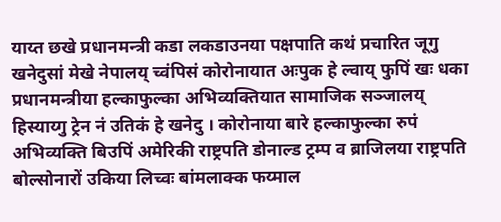याय्त छखे प्रधानमन्त्री कडा लकडाउनया पक्षपाति कथं प्रचारित जूगु खनेदुसां मेखे नेपालय् च्वंपिसं कोरोनायात अःपुक हे ल्वाय् फुपिं खः धका प्रधानमन्त्रीया हल्काफुल्का अभिव्यक्तियात सामाजिक सञ्जालय् हिस्याय्गु ट्रेन नं उतिकं हे खनेदु । कोरोनाया बारे हल्काफुल्का रुपं अभिव्यक्ति बिउपिं अमेरिकी राष्ट्रपति डोनाल्ड ट्रम्प व ब्राजिलया राष्ट्रपति बोल्सोनारों उकिया लिच्वः बांमलाक्क फय्माल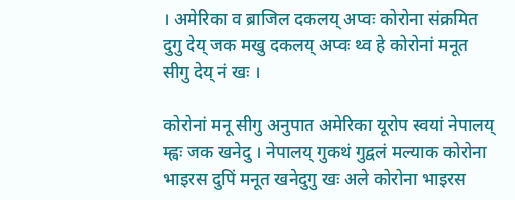। अमेरिका व ब्राजिल दकलय् अप्वः कोरोना संक्रमित दुगु देय् जक मखु दकलय् अप्वः थ्व हे कोरोनां मनूत सीगु देय् नं खः ।

कोरोनां मनू सीगु अनुपात अमेरिका यूरोप स्वयां नेपालय् म्ह्वः जक खनेदु । नेपालय् गुकथं गुद्वलं मल्याक कोरोना भाइरस दुपिं मनूत खनेदुगु खः अले कोरोना भाइरस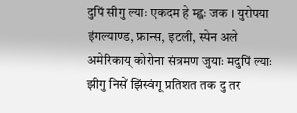दुपिं सीगु ल्याः एकदम हे म्ह्वः जक । युरोपया इंगल्याण्ड, फ्रान्स, इटली, स्पेन अले अमेरिकाय् कोरोना संत्रमण जुयाः मदुपिं ल्याः झीगु निसें झिंस्वंगू प्रतिशत तक दु तर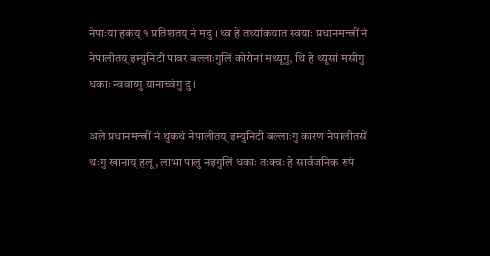नेपाःया हकय् १ प्रतिशतय् नं मदु । थ्व हे तथ्यांकयात स्वयाः प्रधानमन्त्रीं नं नेपालीतय् इम्युनिटी पावर बल्लाःगुलिं कोरोनां मथ्यूगु, थि हे थ्यूसां मसीगु धकाः न्ववाय्गु यानाच्वंगु दु ।

अले प्रधानमन्त्रीं नं थुकथं नेपालीतय् इम्युनिटी बल्लाःगु कारण नेपालीतसें थःगु खानाय् हलू, लाभा पालु नइगुलिं धकाः तःक्वः हे सार्वजनिक रुपं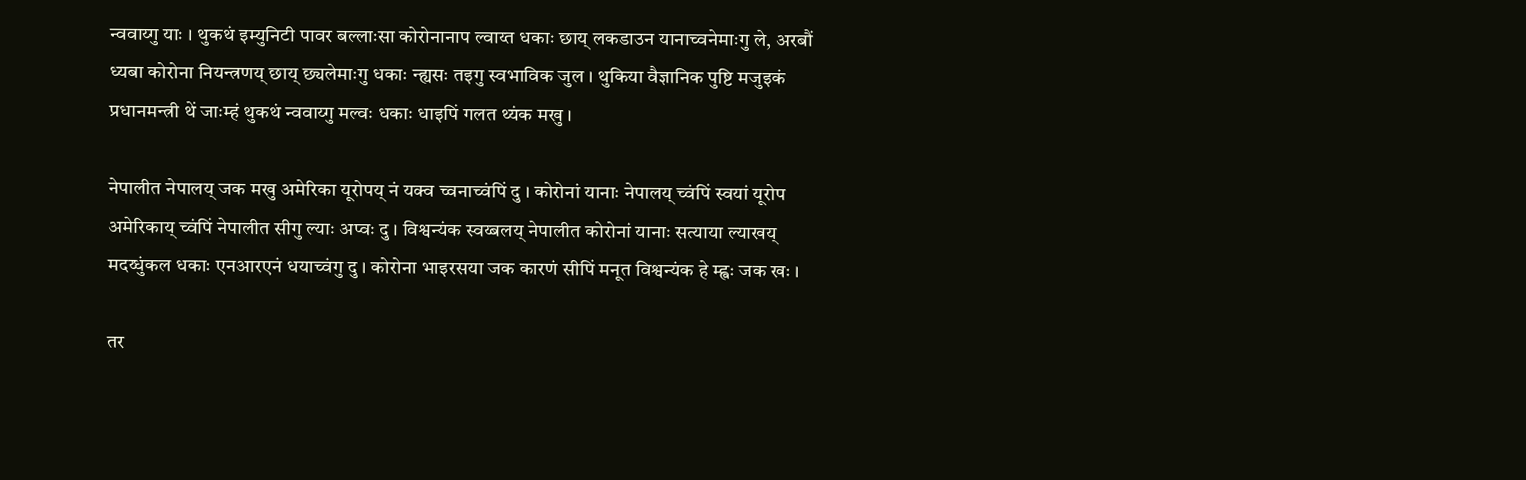न्ववाय्गु याः । थुकथं इम्युनिटी पावर बल्लाःसा कोरोनानाप ल्वाय्त धकाः छाय् लकडाउन यानाच्वनेमाःगु ले, अरबौं ध्यबा कोरोना नियन्त्रणय् छाय् छ्यलेमाःगु धकाः न्ह्यसः तइगु स्वभाविक जुल । थुकिया वैज्ञानिक पुष्टि मजुइकं प्रधानमन्त्री थें जाःम्हं थुकथं न्ववाय्गु मल्वः धकाः धाइपिं गलत थ्यंक मखु ।

नेपालीत नेपालय् जक मखु अमेरिका यूरोपय् नं यक्व च्वनाच्वंपिं दु । कोरोनां यानाः नेपालय् च्वंपिं स्वयां यूरोप अमेरिकाय् च्वंपिं नेपालीत सीगु ल्याः अप्वः दु । विश्वन्यंक स्वय्बलय् नेपालीत कोरोनां यानाः सत्याया ल्याखय् मदय्धुंकल धकाः एनआरएनं धयाच्वंगु दु । कोरोना भाइरसया जक कारणं सीपिं मनूत विश्वन्यंक हे म्ह्वः जक खः ।

तर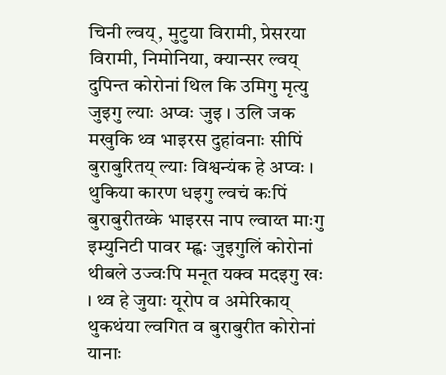चिनी ल्वय्, मुटुया विरामी, प्रेसरया विरामी, निमोनिया, क्यान्सर ल्वय् दुपिन्त कोरोनां थिल कि उमिगु मृत्यु जुइगु ल्याः अप्वः जुइ । उलि जक मखुकि थ्व भाइरस दुहांवनाः सीपिं बुराबुरितय् ल्याः विश्वन्यंक हे अप्वः । थुकिया कारण धइगु ल्वचं कःपिं बुराबुरीतय्के भाइरस नाप ल्वाय्त माःगु इम्युनिटी पावर म्ह्वः जुइगुलिं कोरोनां थीबले उज्वःपि मनूत यक्व मदइगु खः । थ्व हे जुयाः यूरोप व अमेरिकाय् थुकथंया ल्वगित व बुराबुरीत कोरोनां यानाः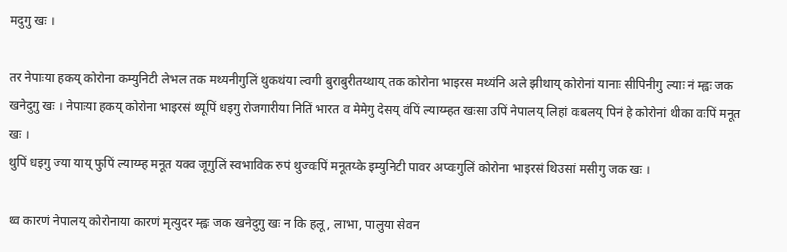मदुगु खः ।

तर नेपाःया हकय् कोरोना कम्युनिटी लेभल तक मथ्यनीगुलिं थुकथंया ल्वगी बुराबुरीतय्थाय् तक कोरोना भाइरस मथ्यंनि अले झीथाय् कोरोनां यानाः सीपिनीगु ल्याः नं म्ह्वः जक खनेदुगु खः । नेपाःया हकय् कोरोना भाइरसं थ्यूपिं धइगु रोजगारीया नितिं भारत व मेमेगु देसय् वंपिं ल्याय्म्हत खःसा उपिं नेपालय् लिहां वःबलय् पिनं हे कोरोनां थीका वःपिं मनूत खः ।
थुपिं धइगु ज्या याय् फुपिं ल्याय्म्ह मनूत यक्व जूगुलिं स्वभाविक रुपं थुज्वःपिं मनूतय्के इम्युनिटी पावर अप्वःगुलिं कोरोना भाइरसं थिउसां मसीगु जक खः ।

थ्व कारणं नेपालय् कोरोनाया कारणं मृत्युदर म्ह्वः जक खनेदुगु खः न कि हलू, लाभा, पालुया सेवन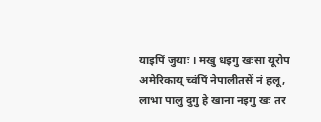याइपिं जुयाः । मखु धइगु खःसा यूरोप अमेरिकाय् च्वंपिं नेपालीतसें नं हलू, लाभा पालु दुगु हे खाना नइगु खः तर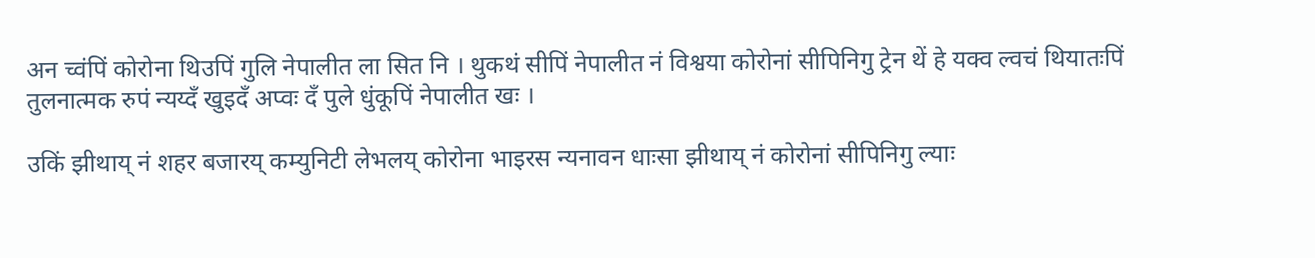अन च्वंपिं कोरोना थिउपिं गुलि नेपालीत ला सित नि । थुकथं सीपिं नेपालीत नं विश्वया कोरोनां सीपिनिगु ट्रेन थें हे यक्व ल्वचं थियातःपिं तुलनात्मक रुपं न्यय्दँ खुइदँ अप्वः दँ पुले धुंकूपिं नेपालीत खः ।

उकिं झीथाय् नं शहर बजारय् कम्युनिटी लेभलय् कोरोना भाइरस न्यनावन धाःसा झीथाय् नं कोरोनां सीपिनिगु ल्याः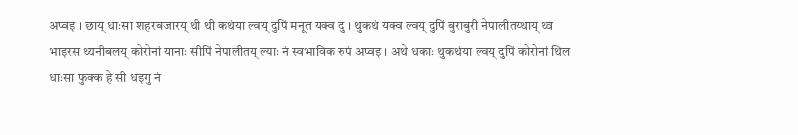अप्वइ । छाय् धाःसा शहरबजारय् थी थी कथंया ल्वय् दुपिं मनूत यक्व दु । थुकथं यक्व ल्वय् दुपिं बुराबुरी नेपालीतय्थाय् थ्व भाइरस थ्यनीबलय् कोरोनां यानाः सीपिं नेपालीतय् ल्याः नं स्वभाविक रुपं अप्वइ । अथे धकाः थुकथंया ल्वय् दुपिं कोरोनां थिल धाःसा फुक्क हे सी धइगु नं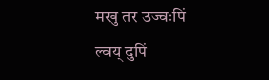मखु तर उज्वःपिं ल्वय् दुपिं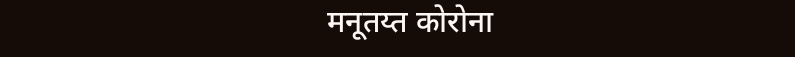मनूतय्त कोरोना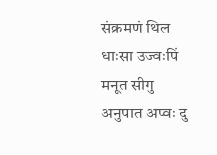संक्रमणं थिल धाःसा उज्वःपिं मनूत सीगु अनुपात अप्वः दु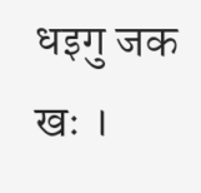धइगु जक खः ।